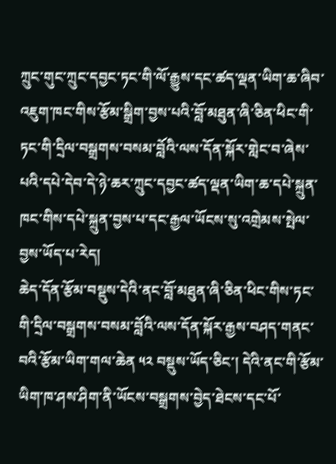ཀྲུང་གུང་ཀྲུང་དབྱང་ཏང་གི་ལོ་རྒྱུས་དང་ཚད་ལྡན་ཡིག་ཆ་ཞིབ་འཇུག་ཁང་གིས་རྩོམ་སྒྲིག་བྱས་པའི་བློ་མཐུན་ཞི་ཅིན་ཕིང་གི་ཏང་གི་དྲིལ་བསྒྲགས་བསམ་བློའི་ལས་དོན་སྐོར་གླེང་བ་ཞེས་པའི་དཔེ་དེབ་དེ་ཉེ་ཆར་ཀྲུང་དབྱང་ཚད་ལྡན་ཡིག་ཆ་དཔེ་སྐྲུན་ཁང་གིས་དཔེ་སྐྲུན་བྱས་པ་དང་རྒྱལ་ཡོངས་སུ་འགྲེམས་སྤེལ་བྱས་ཡོད་པ་རེད།
ཆེད་དོན་རྩོམ་བསྡུས་དེའི་ནང་བློ་མཐུན་ཞི་ཅིན་ཕིང་གིས་ཏང་གི་དྲིལ་བསྒྲགས་བསམ་བློའི་ལས་དོན་སྐོར་རྒྱས་བཤད་གནང་བའི་རྩོམ་ཡིག་གལ་ཆེན ༥༢ བསྡུས་ཡོད་ཅིང་། དེའི་ནང་གི་རྩོམ་ཡིག་ཁ་ཤས་ཤིག་ནི་ཡོངས་བསྒྲགས་བྱེད་ཐེངས་དང་པོ་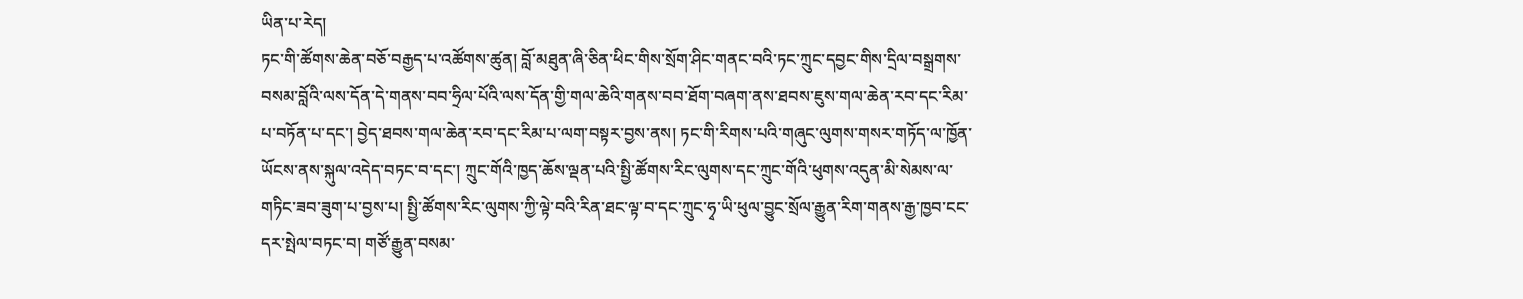ཡིན་པ་རེད།
ཏང་གི་ཚོགས་ཆེན་བཅོ་བརྒྱད་པ་འཚོགས་ཚུན། བློ་མཐུན་ཞི་ཅིན་ཕིང་གིས་སྲོག་ཤིང་གནང་བའི་ཏང་ཀྲུང་དབྱང་གིས་དྲིལ་བསྒྲགས་བསམ་བློའི་ལས་དོན་དེ་གནས་བབ་ཧྲིལ་པོའི་ལས་དོན་གྱི་གལ་ཆེའི་གནས་བབ་ཐོག་བཞག་ནས་ཐབས་ཇུས་གལ་ཆེན་རབ་དང་རིམ་པ་བཏོན་པ་དང་། བྱེད་ཐབས་གལ་ཆེན་རབ་དང་རིམ་པ་ལག་བསྟར་བྱས་ནས། ཏང་གི་རིགས་པའི་གཞུང་ལུགས་གསར་གཏོད་ལ་ཁྱོན་ཡོངས་ནས་སྐུལ་འདེད་བཏང་བ་དང་། ཀྲུང་གོའི་ཁྱད་ཆོས་ལྡན་པའི་སྤྱི་ཚོགས་རིང་ལུགས་དང་ཀྲུང་གོའི་ཕུགས་འདུན་མི་སེམས་ལ་གཏིང་ཟབ་ཟུག་པ་བྱས་པ། སྤྱི་ཚོགས་རིང་ལུགས་ཀྱི་ལྟེ་བའི་རིན་ཐང་ལྟ་བ་དང་ཀྲུང་ཧྭ་ཡི་ཕུལ་བྱུང་སྲོལ་རྒྱུན་རིག་གནས་རྒྱ་ཁྱབ་ངང་དར་སྤེལ་བཏང་བ། གཙོ་རྒྱུན་བསམ་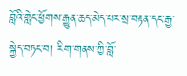བློའི་གླེང་ཕྱོགས་རྒྱུན་ཆད་མེད་པར་སྲ་བརྟན་དང་རྒྱ་སྐྱེད་བཏང་བ། རིག་གནས་ཀྱི་བློ་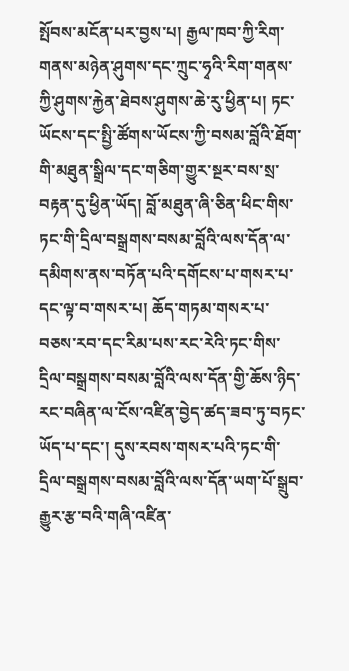སྤོབས་མངོན་པར་བྱས་པ། རྒྱལ་ཁབ་ཀྱི་རིག་གནས་མཉེན་ཤུགས་དང་ཀྲུང་ཧྭའི་རིག་གནས་ཀྱི་ཤུགས་རྐྱེན་ཐེབས་ཤུགས་ཆེ་རུ་ཕྱིན་པ། ཏང་ཡོངས་དང་སྤྱི་ཚོགས་ཡོངས་ཀྱི་བསམ་བློའི་ཐོག་གི་མཐུན་སྒྲིལ་དང་གཅིག་གྱུར་སྔར་བས་སྲ་བརྟན་དུ་ཕྱིན་ཡོད། བློ་མཐུན་ཞི་ཅིན་ཕིང་གིས་ཏང་གི་དྲིལ་བསྒྲགས་བསམ་བློའི་ལས་དོན་ལ་དམིགས་ནས་བཏོན་པའི་དགོངས་པ་གསར་པ་དང་ལྟ་བ་གསར་པ། ཆོད་གཏམ་གསར་པ་བཅས་རབ་དང་རིམ་པས་རང་རེའི་ཏང་གིས་དྲིལ་བསྒྲགས་བསམ་བློའི་ལས་དོན་གྱི་ཆོས་ཉིད་རང་བཞིན་ལ་ངོས་འཛིན་བྱེད་ཚད་ཟབ་ཏུ་བཏང་ཡོད་པ་དང་། དུས་རབས་གསར་པའི་ཏང་གི་དྲིལ་བསྒྲགས་བསམ་བློའི་ལས་དོན་ཡག་པོ་སྒྲུབ་རྒྱུར་རྩ་བའི་གཞི་འཛིན་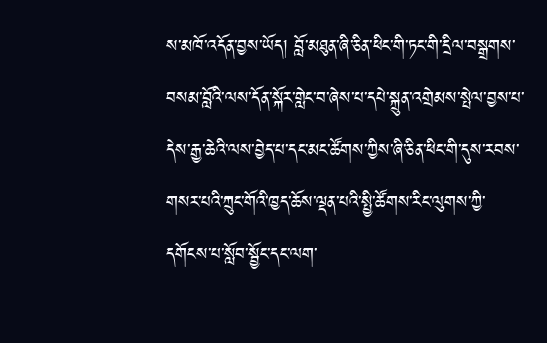ས་མཁོ་འདོན་བྱས་ཡོད། བློ་མཐུན་ཞི་ཅིན་ཕིང་གི་ཏང་གི་དྲིལ་བསྒྲགས་བསམ་བློའི་ལས་དོན་སྐོར་གླེང་བ་ཞེས་པ་དཔེ་སྐྲུན་འགྲེམས་སྤེལ་བྱས་པ་དེས་རྒྱ་ཆེའི་ལས་བྱེད་པ་དང་མང་ཚོགས་ཀྱིས་ཞི་ཅིན་ཕིང་གི་དུས་རབས་གསར་པའི་ཀྲུང་གོའི་ཁྱད་ཆོས་ལྡན་པའི་སྤྱི་ཚོགས་རིང་ལུགས་ཀྱི་དགོངས་པ་སློབ་སྦྱོང་དང་ལག་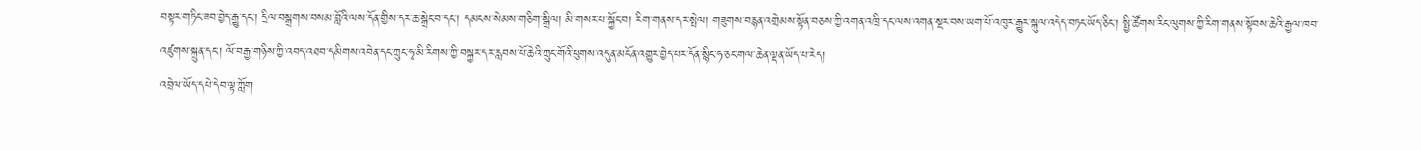བསྟར་གཏིང་ཟབ་བྱེད་རྒྱུ་དང་། དྲིལ་བསྒྲགས་བསམ་བློའི་ལས་དོན་གྱིས་དར་ཆ་སྒྲེང་བ་དང་། དམངས་སེམས་གཅིག་སྒྲིལ། མི་གསར་པ་སྐྱོང་བ། རིག་གནས་དར་སྤེལ། གཟུགས་བརྙན་འགྲེམས་སྟོན་བཅས་ཀྱི་འགན་འཁྲི་དང་ལས་འགན་སྔར་བས་ཡག་པོ་འཁུར་རྒྱུར་སྐུལ་འདེད་བཏང་ཡོད་ཅིང་། སྤྱི་ཚོགས་རིང་ལུགས་ཀྱི་རིག་གནས་སྟོབས་ཆེའི་རྒྱལ་ཁབ་འཛུགས་སྐྲུན་དང་། ལོ་བརྒྱ་གཉིས་ཀྱི་འབད་འཐབ་དམིགས་འབེན་དང་ཀྲུང་ཧྭ་མི་རིགས་ཀྱི་བསྐྱར་དར་རླབས་པོ་ཆེའི་ཀྲུང་གོའི་ཕུགས་འདུན་མངོན་འགྱུར་བྱེད་པར་དོན་སྙིང་ཧ་ཅང་གལ་ཆེན་ལྡན་ཡོད་པ་རེད།
འབྲེལ་ཡོད་དཔེ་དེབ་ལྟ་ཀློག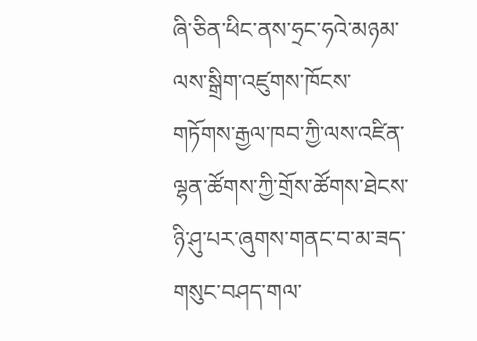ཞི་ཅིན་ཕིང་ནས་ཧྲང་ཧའེ་མཉམ་ལས་སྒྲིག་འཛུགས་ཁོངས་གཏོགས་རྒྱལ་ཁབ་ཀྱི་ལས་འཛིན་ལྷན་ཚོགས་ཀྱི་གྲོས་ཚོགས་ཐེངས་ཉི་ཤུ་པར་ཞུགས་གནང་བ་མ་ཟད་གསུང་བཤད་གལ་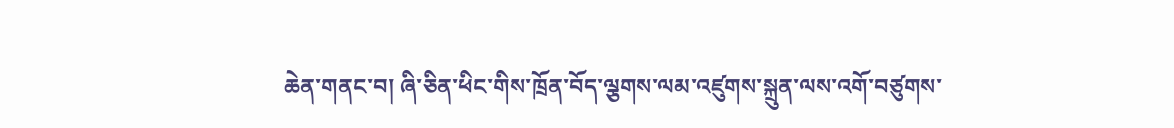ཆེན་གནང་བ། ཞི་ཅིན་ཕིང་གིས་ཁྲོན་བོད་ལྕགས་ལམ་འཛུགས་སྐྲུན་ལས་འགོ་བཙུགས་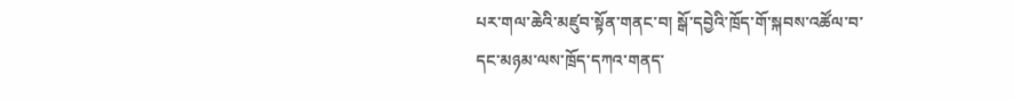པར་གལ་ཆེའི་མཛུབ་སྟོན་གནང་བ། སྒོ་དབྱེའི་ཁྲོད་གོ་སྐབས་འཚོལ་བ་དང་མཉམ་ལས་ཁྲོད་དཀའ་གནད་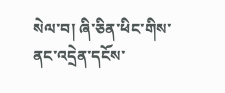སེལ་བ། ཞི་ཅིན་ཕིང་གིས་ནང་འདྲེན་དངོས་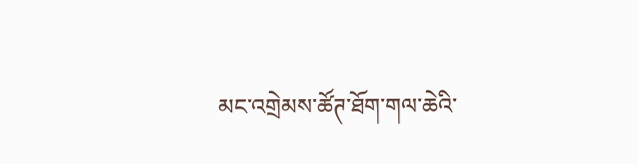མང་འགྲེམས་ཚོཊ་ཐོག་གལ་ཆེའི་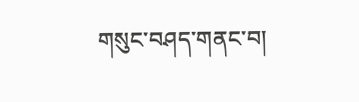གསུང་བཤད་གནང་བ།